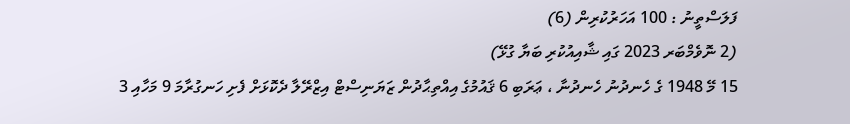ފަލަސްތީނު : 100 އަހަރުކުރިން (6)
(2 ނޮވެމްބަރ 2023 ގައި ޝާއިއުކުރި ބަޔާ ގުޅޭ)
15 މޭ 1948 ގެ ހެނދުނު ހެނދުނާ ، ޢަރަބި 6 ޤައުމުގެ އިއްތިޙާދުން ޒަޔަނިސްޓް އިޒްރޭލާ ދެކޮޅަށް ފެށި ހަނގުރާމަ 9 މަހާއި 3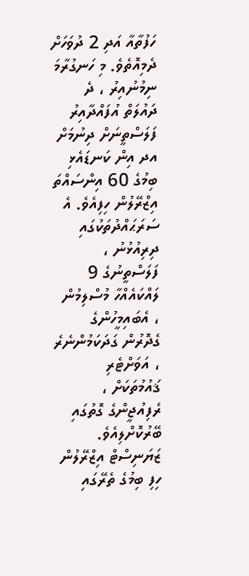ހަފުތާއާ އަދި 2 ދުވަހަށް ދެމިއޮތެވެ. މި ހަނގުރާމަ ނިމުނުއިރު ، ދެ ދައުލަތް އުފައްދާއިރު ފަލަސްތީނަށް ދިނުމަށް އދ އިން ކަނޑައެޅި ބިމުގެ 60 އިންސައްތަ އިޒްރޭލުން ހިފިއެވެ. އެ ސަރަޙައްދުތަކުގައި ދިރިއުޅުނު ، ފަލަސްތީނުގެ 9 ލައްކައެއްހާ މުސްލިމުން ، އެބައިމީހުންގެ ގެދޮރުން ގަދަކަމުންނެރެ ، އަވަށްޓެރި ޤައުމުތަކަށް ، ރެފިއުޖީންގެ ގޮތުގައި ބޭރުކޮށްލިއެވެ. ޒަޔަނިސްޓް އިޒްރޭލުން ހިފި ބިމުގެ ތެރޭގައި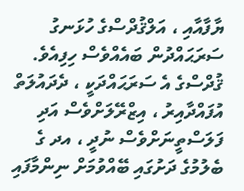ޔާފާއާއި ، އަލްޤުދްސްގެ ހުޅަނގު ސަރަޙައްދުން ބައެއްވެސް ހިފިއެވެ. ޤުދްސްގެ އެ ސަރަޙައްދަކީ ، ދެދައުލަތް އުފައްދާއިރު ، އިޒްރޭލަށްވެސް އަދި ފަލަސްތީނަށްވެސް ނުދީ ، އދ ގެ ބެލުމުގެ ދަށުގައި ބޭއްވުމަށް ނިންމާފައި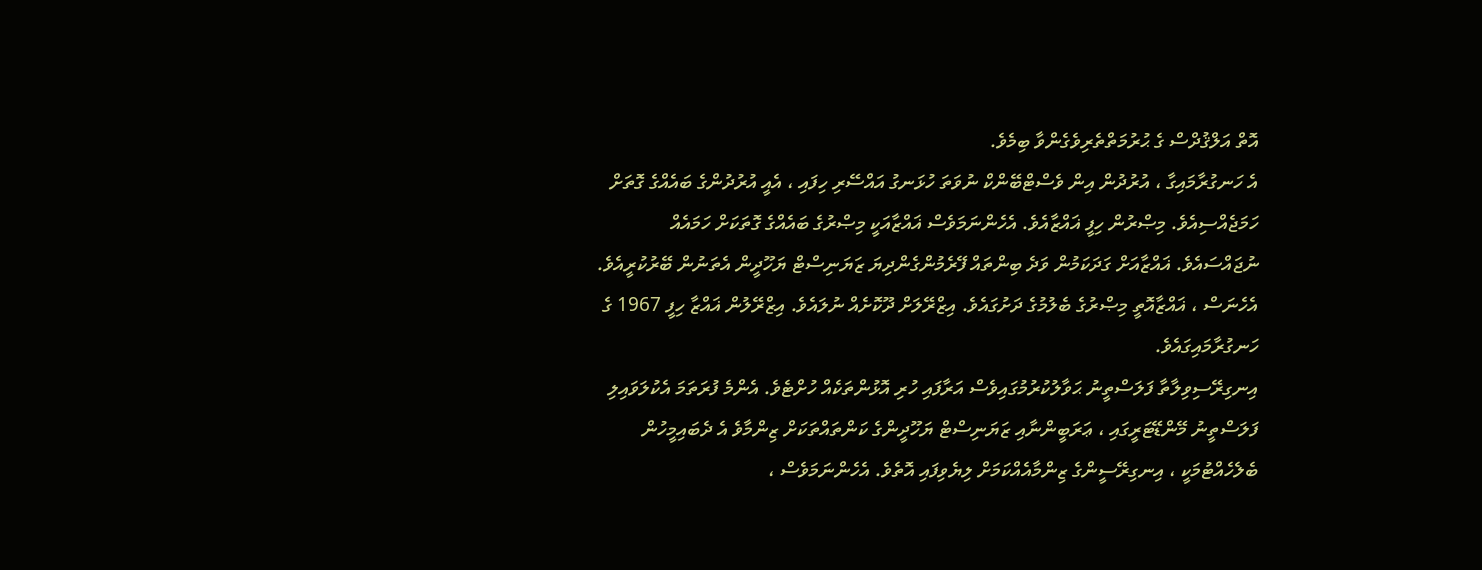އޮތް އަލްޤުދްސް ގެ ޙުރުމަތްތެރިވެގެންވާ ބިމެވެ.
އެ ހަނގުރާމައިގާ ، އުރުދުން އިން ވެސްޓްބޭންކް ނުވަތަ ހުޅަނގު އައްސޭރި ހިފައި ، އެއީ އުރުދުންގެ ބައެއްގެ ގޮތަށް ހަމަޖެއްސިއެވެ. މިޞްރުން ހިފީ ޣައްޒާއެވެ. އެހެންނަމަވެސް ޣައްޒާއަކީ މިޞްރުގެ ބައެއްގެ ގޮތަކަށް ހަމައެއް ނުޖައްސައެވެ. ޣައްޒާއަށް ގަދަކަމުން ވަދެ ބިންތައް ފޭރެމުންގެންދިޔަ ޒަޔަނިސްޓް ޔަހޫދީން އެތަނުން ބޭރުކުރީއެވެ. އެހެނަސް ، ޣައްޒާއޮތީ މިޞްރުގެ ބެލުމުގެ ދަށުގައެވެ. އިޒްރޭލަށް ދޫކޮށެއް ނުލައެވެ. އިޒްރޭލުން ޣައްޒާ ހިފީ 1967 ގެ ހަނގުރާމައިގައެވެ.
އިނގިރޭސިވިލާތާ ފަލަސްތީނު ޙަވާލުކުރުމުގައިވެސް އަރާފައި ހުރި އޮޅުންތަކެއް ހުށްޓެވެ. އެންމެ ފުރަތަމަ އެކުލަވައިލި ފަލަސްތީނު މޭންޑޭޓަރީގައި ، ޢަރަބީންނާއި ޒަޔަނިސްޓް ޔަހޫދީންގެ ކަންތައްތަކަށް ޒިންމާވެ އެ ދެބައިމީހުން ބެލެހެއްޓުމަކީ ، އިނގިރޭސީންގެ ޒިންމާއެއްކަމަށް ލިޔެވިފައި އޮތެވެ. އެހެންނަމަވެސް ،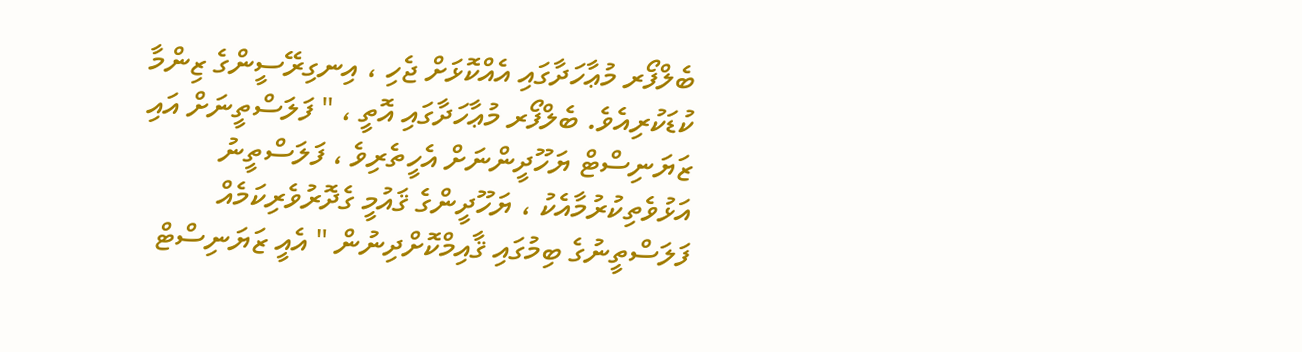ބެލްފޯރ މުޢާހަދާގައި އެއްކޮޅަށް ޖެހި ، އިނގިރޭސީންގެ ޒިންމާ ކުޑަކުރިއެވެ. ބެލްފޯރ މުޢާހަދާގައި އޮތީ ، " ފަލަސްތީނަށް އައި ޒަޔަނިސްޓް ޔަހޫދީންނަށް އެހީތެރިވެ ، ފަލަސްތީނު އަޅުވެތިކުރުމާއެކު ، ޔަހޫދީންގެ ޤައުމީ ގެދޮރުވެރިކަމެއް ފަލަސްތީނުގެ ބިމުގައި ޤާއިމްކޮށްދިނުން " އެއީ ޒަޔަނިސްޓް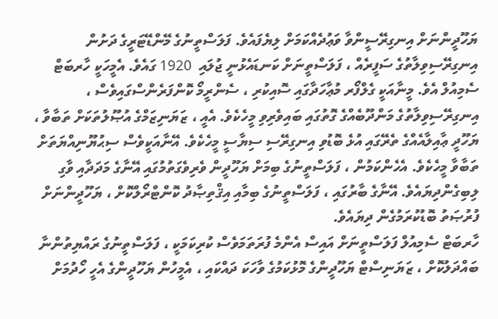ޔަހޫދީންނަށް އިނގިރޭސީންވާ ވަޢުދެއްކަމަށް ލިޔެފައެވެ. ފަލަސްތީނުގެ މޭންޑޭޓަރީގެ ދަށުން އިނގިރޭސިވިލާތުގެ ސަފީރެއް ، ފަލަސްތީނަށް ކަނޑައެޅުނީ ޖުލައި  1920 ގައެވެ. އެމީހަކީ ހާރބަޓް ސެމިއުލް އެވެ. މީނާއަކީ ގެލްފޯރ މުޢާހަދާގައި ސޮއިކުރި ، ސެންރީމޯ ކޮންފަރެންސްގައިވެސް ، އިނގިރޭސިވިލާތުގެ މަންދޫބެއްގެ ގޮތުގައި ބައިވެރިވި މީހެކެވެ. އެއީ ، ޒަޔަނިޒަމްގެ އުޞޫލުތަކަށް ތަބާވާ ، ޔަހޫދީ ޢާއިލާއެއްގެ ތެރޭގައި އުޅެ ބޮޑުވި އިނގިރޭސި ސިޔާސީ މީހެކެވެ. އޭނާއަކީވެސް ސިޙުޔޫނިއްޔަތަށް ތަބާވާ މީހެކެވެ. އެހެންކަމުން ، ފަލަސްތީނުގެ ބިމަށް ޔަހޫދީން ވެރިވެގަތުމުގައި އޭނާގެ މަދަދާއި ވާގި ލިބިގެންދިޔައެވެ. އޭނާގެ ބާރުގައި ، ފަލަސްތީނުގެ ބިމާއި އިޤްތިޞާދު ކޮންޓްރޯލްކޮށް ، ޔަހޫދީންނަށް ފުރުޞަތު ބޮޑުކުރަމުގެން ދިޔައެވެ.
ހާރބަޓް ސެމިއުލް ފަލަސްތީނަށް އައިސް އެންމެ ފުރަތަމަވެސް ކުރިކަމަކީ ، ފަލަސްތީނުގެ ރައްޔިތުންނާ ބައްދަލުކޮށް ، ޒަޔަނިސްޓް ޔަހޫދީންގެ މޮޅުކަމުގެ ވާހަކަ ދައްކައި ، އެމީހުން ޔަހޫދީންގެ އެހީ ހޯދުމަށް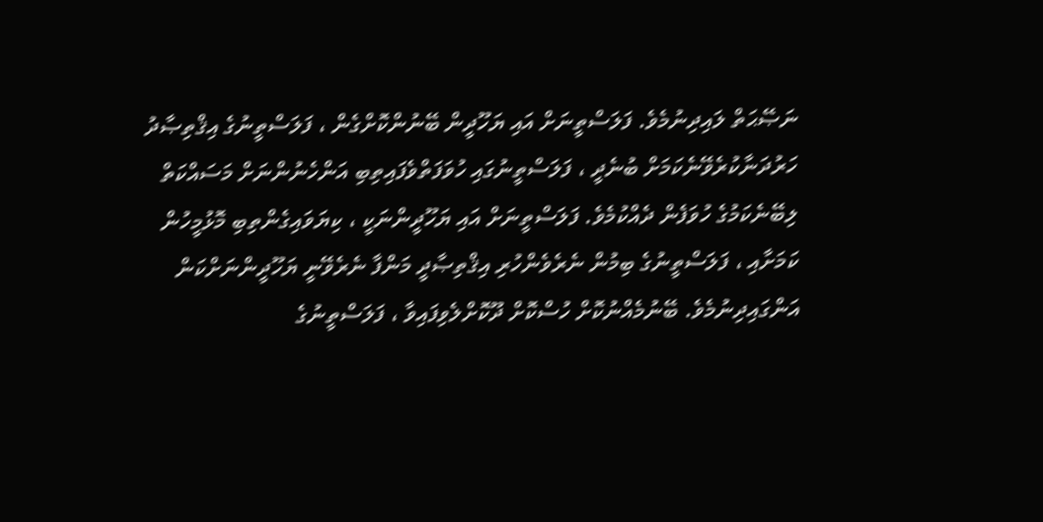ނަޞޭޙަތް ލައިދިނުމެވެ. ފަލަސްތީނަށް އައި ޔަހޫދީން ބޭނުންކޮށްގެން ، ފަލަސްތީނުގެ އިޤްތިޞާދު ހަރުދަނާކުރެވޭނެކަމަށް ބުނެދީ ، ފަލަސްތީނުގައި ހުވަފަތްވެފައިތިބި އަންހެނުންނަށް މަސައްކަތް ލިބޭނެކަމުގެ ހުވަފެން ދެއްކުމެވެ. ފަލަސްތީނަށް އައި ޔަހޫދީންނަކީ ، ކިޔަވައިގެންތިބި މޮޅުމީހުން ކަމަށާއި ، ފަލަސްތީނުގެ ބިމުން ނެރެވެންހުރި އިޤްތިޞާދީ މަންފާ ނެރެވޭނީ ޔަހޫދީންނަށްކަން އަންގައިދިނުމެވެ. ބޭނުމެއްނުކޮށް ހުސްކޮށް ދޫކޮށްލެވިފައިވާ ، ފަލަސްތީނުގެ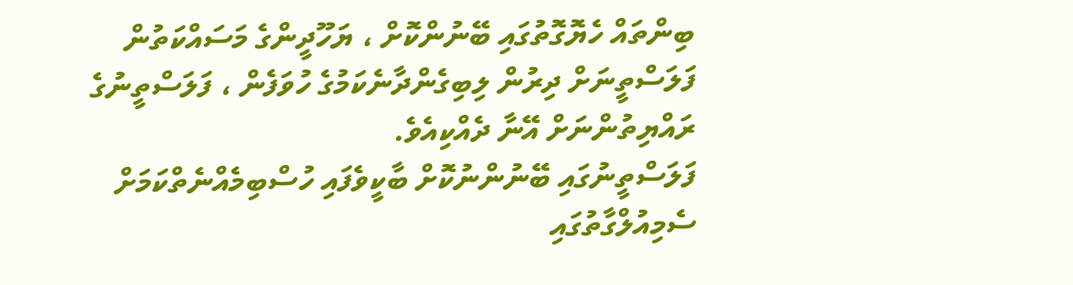ބިންތައް ހެޔޮގޮތުގައި ބޭނުންކޮށް ، ޔަހޫދީންގެ މަސައްކަތުން ފަލަސްތީނަށް ދިރުން ލިބިގެންދާނެކަމުގެ ހުވަފެން ، ފަލަސްތީނުގެ ރައްޔިތުންނަށް އޭނާ ދެއްކިއެވެ.
ފަލަސްތީނުގައި ބޭނުންނުކޮށް ބާކީވެފައި ހުސްބިމެއްނެތްކަމަށް  ސެމިއުލްގާތުގައި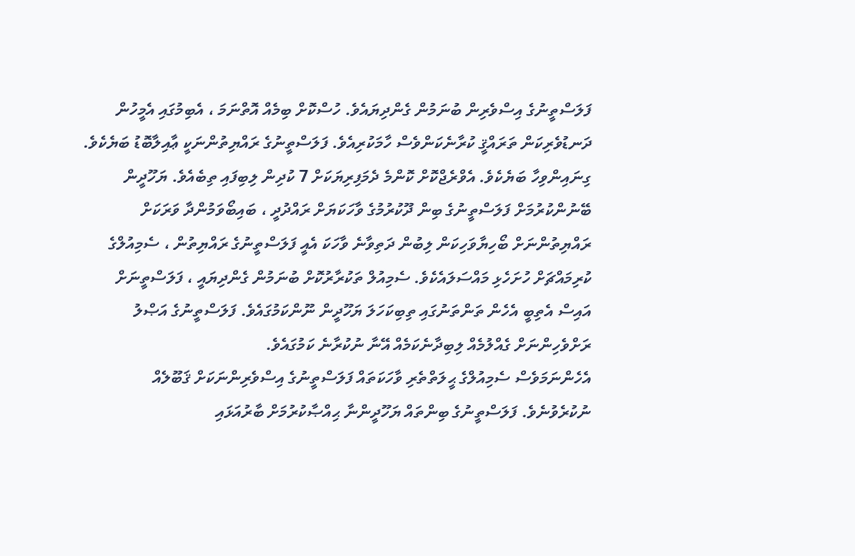ފަލަސްތީނުގެ އިސްވެރިން ބުނަމުން ގެންދިޔައެވެ. ހުސްކޮށް ބިމެއް އޮތްނަމަ ، އެބިމުގައި އެމީހުން ދަނޑުވެރިކަން ތަރައްޤީ ކުރާނެކަންވެސް ހާމަކުރިއެވެ. ފަލަސްތީނުގެ ރައްޔިތުންނަކީ ޢާއިލާބޮޑު ބަޔެކެވެ. ގިނައިންވިހާ ބަޔެކެވެ. އެވްރެޖްކޮށް ކޮންމެ ދެމަފިރިޔަކަށް 7 ކުދިން ލިބިފައި ތިބެއެވެ. ޔަހޫދީން ބޭނުންކުރުމަށް ފަލަސްތީނުގެ ބިން ދޫކުރުމުގެ ވާހަކަޔަށް ރައްދުދީ ، ބައިބޯވަމުންދާ ވަރަކަށް ރައްޔިތުންނަށް ބޯހިޔާވަހިކަން ލިބުން ދަތިވާނެ ވާހަކަ އެއީ ފަލަސްތީނުގެ ރައްޔިތުން ، ސެމިއުލްގެ ކުރިމައްޗަށް ހުށަހެޅި މައްސަލައެކެވެ. ސެމިއުލް ތަކުރާރުކޮށް ބުނަމުން ގެންދިޔައީ ، ފަލަސްތީނަށް އައިސް އެތިބީ އެހެން ތަންތަނުގައި ތިބިކަހަލަ ޔަހޫދީން ނޫންކަމުގައެވެ. ފަލަސްތީނުގެ އަޞްލު ރަށްވެހިންނަށް ގެއްލުމެއް ލިބިދާނެކަމެއް އޭނާ ނުކުރާނެ ކަމުގައެވެ.
އެހެންނަމަވެސް ސެމިއުލްގެ ޙީލަތްތެރި ވާހަކަތައް ފަލަސްތީނުގެ އިސްވެރިންނަކަށް ޤަބޫލެއް ނުކުރެވުނެވެ. ފަލަސްތީނުގެ ބިންތައް ޔަހޫދީންނާ ޙިއްޞާކުރުމަށް ބާރުއަޅައި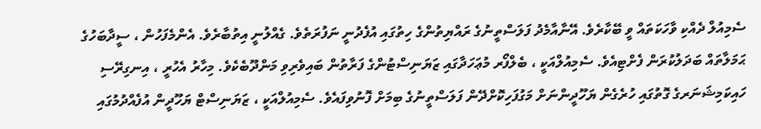ސެމިއުލް ދެއްކި ވާހަކަތައް ވީ ބޭކާރެވެ. އޭނާއާމެދު ފަލަސްތީނުގެ ރައްޔިތުންގެ ހިތުގައި އުފެދުނީ ނަފުރަތެވެ. ގެއްލުނީ އިތުބާރެވެ. އެންމެފަހުން ، ސީދާބަހުގެ ޙަމަލާތައް ބަދަލުކުރަން ފެށްޓިއެވެ. ސެމިއުލްއަކީ ، ބެލްފޯރ މުޢަހަދާގައި ޒަޔަނިސްޓުންގެ ފަރާތުން ބައިވެރިވި މަންދޫބެކެވެ. މިހާރު އެހުރީ ، އިނގިރޭސި ހައިކަމިޝަނަރގެ ގޮތުގައި ހުރެގެން ޔަހޫދީންނަށް މަގުފަހިކޮށްދޭން ފަލަސްތީނުގެ ބިމަށް ފޮނުވިފައެވެ. ސެމިއުލްއަކީ ، ޒަޔަނިސްޓް ޔަހޫދީން އުފެއްދުމުގައި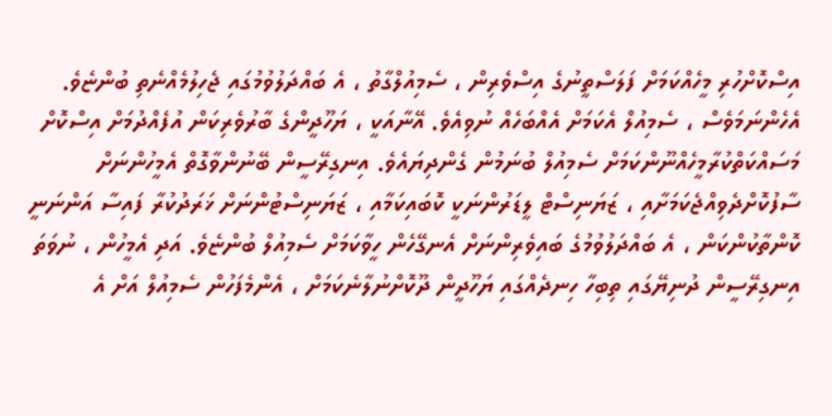އިސްކޮށްހުރި މީހެއްކަމަށް ފަލަސްތީނުގެ އިސްވެރިން ، ސެމިއުލްގާތު ، އެ ބައްދަލުވުމުގައި ޖެހިލުމެއްނެތި ބުންޏެވެ.
އެހެންނަމަވެސް ، ސެމިއުލް އެކަމަށް އެއްބަހެއް ނުވިއެވެ. އޭނާއަކީ ، ޔަހޫދީންގެ ބާރުވެރިކަން އުފެއްދުމަށް އިސްކޮށް މަސައްކަތްކުރާމީހެއްނޫންކަމަށް ސެމިއުލް ބުނަމުން ގެންދިޔައެވެ. އިނގިރޭސީން ބޭނުންވާގޮތް އެމީހުންނަށް ސާފުކޮށްދެވިއްޖެކަމަށާއި ، ޒަޔަނިސްޓް ލީޑަރުންނަކީ ކޮބައިކަމާއި ، ޒަޔަނިސްޓުންނަށް ޚަރަދުކުރާ ފައިސާ އަންނަނީ ކޮންތާކުންކަން ، އެ ބައްދަލުވުމުގެ ބައިވެރިންނަށް އެނގޭހެން ހީވާކަމަށް ސެމިއުލް ބުންޏެވެ. އަދި އެމީހުން ، ނުވަތަ އިނގިރޭސީން ދުނިޔޭގައި ތިބިހާ ހިނދެއްގައި ޔަހޫދީން ދޫކޮށްނުލާނެކަމަށް ، އެންމެފަހުން ސެމިއުލް އަށް އެ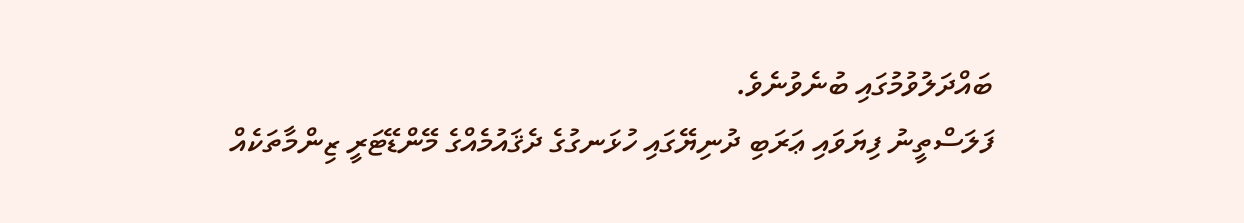ބައްދަލުވުމުގައި ބުނެވުނެވެ.
ފަލަސްތީނު ފިޔަވައި ޢަރަބި ދުނިޔޭގައި ހުޅަނގުގެ ދެޤައުމެއްގެ މޭންޑޭޓަރީ ޒިންމާތަކެއް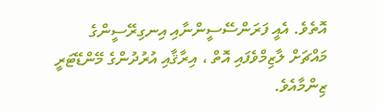އޮތެވެ. އެއީ ފަރަންސޭސީންނާއި އިނގިރޭސީންގެ މައްޗަށް ލާޒިމްވެފައި އޮތް ، އިރާޤާއި އުރުދުންގެ މޭންޑޭޓަރީ ޒިންމާއެވެ.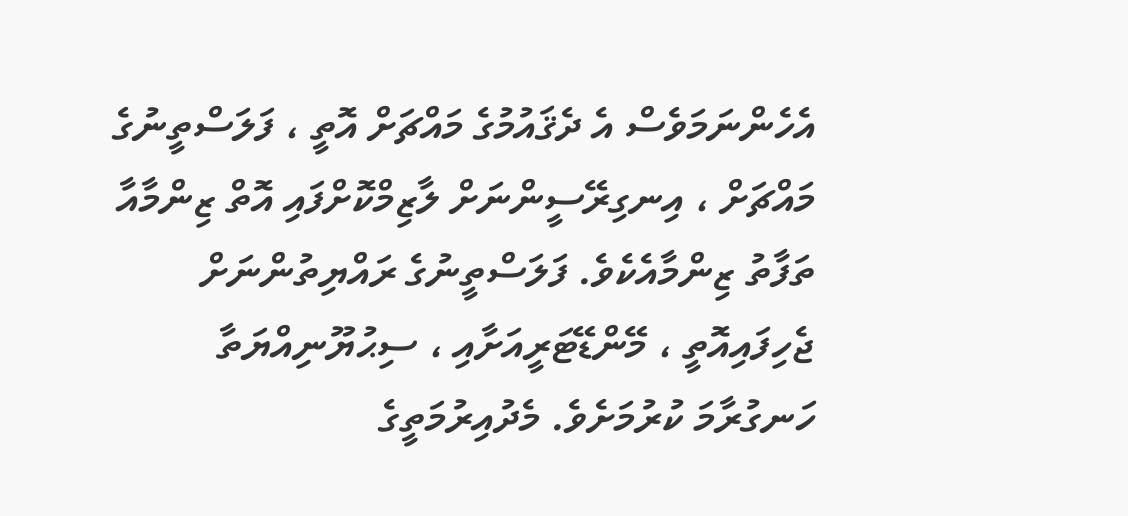އެހެންނަމަވެސް އެ ދެޤައުމުގެ މައްޗަށް އޮތީ ، ފަލަސްތީނުގެ މައްޗަށް ، އިނގިރޭސީންނަށް ލާޒިމްކޮށްފައި އޮތް ޒިންމާއާ ތަފާތު ޒިންމާއެކެވެ. ފަލަސްތީނުގެ ރައްޔިތުންނަށް ޖެހިފައިއޮތީ ، މޭންޑޭޓަރީއަށާއި ، ސިޙުޔޫނިއްޔަތާ ހަނގުރާމަ ކުރުމަށެވެ. މެދުއިރުމަތީގެ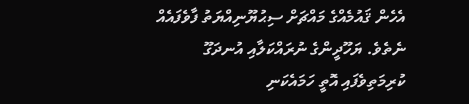އެހެން ޤައުމެއްގެ މައްޗަށް ސިޙުޔޫނިއްޔަތު ފާވެފައެއް ނެތެވެ. ޔަހޫދީންގެ ނުރައްކަލާއި އުނދަގޫ ކުރިމަތިވެފައި އޮތީ ހަމައެކަނި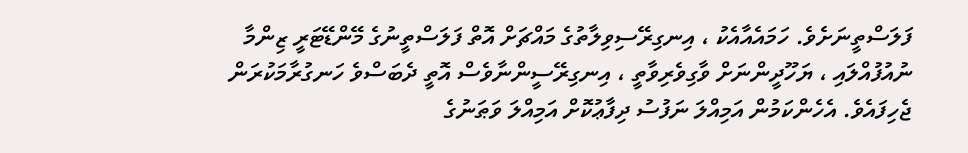ފަލަސްތީނަށެވެ. ހަމައެއާއެކު ، އިނގިރޭސިވިލާތުގެ މައްޗަށް އޮތް ފަލަސްތީނުގެ މޭންޑޭޓަރީ ޒިންމާ ނުއުފުއްލައި ، ޔަހޫދީންނަށް ވާގިވެރިވާތީ ، އިނގިރޭސީންނާވެސް އޮތީ ދެބަސްވެ ހަނގުރާމަކުރަން ޖެހިފައެވެ. އެހެންކަމުން އަމިއްލަ ނަފުސު ދިފާޢުކޮށް އަމިއްލަ ވަޠަނުގެ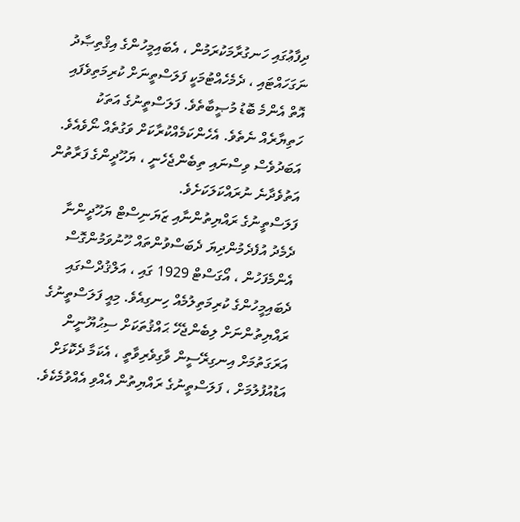ދިފާޢުގައި ހަނގުރާމަކުރަމުން ، އެބައިމީހުންގެ އިޤްތިޞާދު ނަގަހައްޓައި ، ދެމެހެއްޓުމަކީ ފަލަސްތީނަށް ކުރިމަތިވެފައި އޮތް އެންމެ ބޮޑު މުޞީބާތެވެ. ފަލަސްތީނުގެ އަތަކު ހަތިޔާރެއް ނެތެވެ. އެހެންކަމެއްކުރާކަށް ވަގުތެއް ނޯވެއެވެ. އަބަދުވެސް ވިސްނައި ތިބެންޖެހެނީ ، ޔަހޫދީންގެ ފަރާތުން އަތުވެދާނެ ނުރައްކަލަކަށެވެ.
ފަލަސްތީނުގެ ރައްޔިތުންނާއި ޒަޔަނިސްޓް ޔަހޫދީންނާ ދެމެދު އުފެދެމުންދިޔަ ދެބަސްވުންތައް ހޫނުވަމުންގޮސް  އެންމެފަހުން ، އޯގަސްޓް 1929 ގައި ، އަލްޤުދްސްގައި ދެބައިމީހުންގެ ކުރިމަތިލުމެއް ހިނގިއެވެ. މިއީ ފަލަސްތީނުގެ ރައްޔިތުންނަށް ލިބެންޖެހޭ ޙައްޤުތަކަށް ސިޙުޔޫނީން އަރަގަތުމަށް އިނގިރޭސީން ވާގިވެރިވާތީ ، އެކަމާ ދެކޮޅަށް އަޑުއުފުލުމަށް ، ފަލަސްތީނުގެ ރައްޔިތުން އެއްވި އެއްވުމެކެވެ.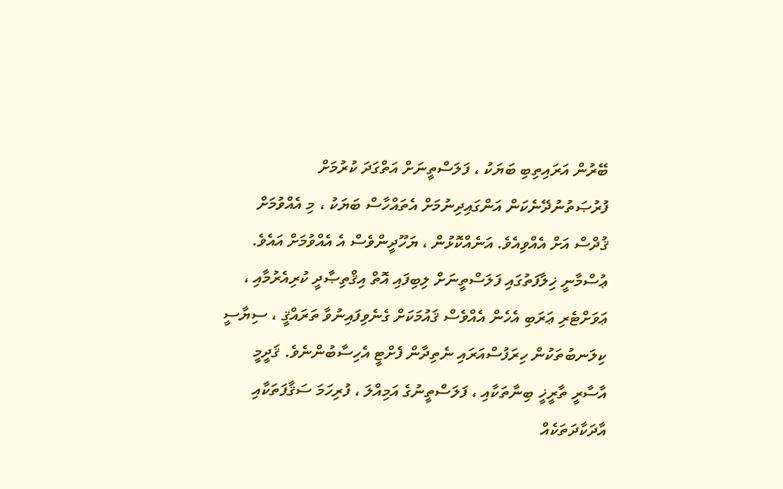ބޭރުން އަރައިތިބި ބަޔަކު ، ފަލަސްތީނަށް އަތްގަދަ ކުރުމަށް ފުރުޞަތުނުދޭނެކަން އަންގައިދިނުމަށް އެތައްހާސް ބަޔަކު ، މި އެއްވުމަށް ޤުދްސް އަށް އެއްވިއެވެ. އަނެއްކޮޅުން ، ޔަހޫދީންވެސް އެ އެއްވުމަށް އައެވެ.
ޢުސްމާނީ ޚިލާފަތުގައި ފަލަސްތީނަށް ލިބިފައި އޮތް އިޤްތިޞާދީ ކުރިއެރުމާއި ، ޢަވަށްޓެރި ޢަރަބި އެހެން އެއްވެސް ޤައުމަކަށް ގެނެވިފައިނުވާ ތަރައްޤީ ، ސިޔާސީ ކިލަނބުތަކުން ހިރަފުސްއަރައި ނެތިދާން ފެށްޓީ އެހިސާބުންނެވެ. ޤަދީމީ އާސާރީ ތާރީޚީ ބިނާތަކާއި ، ފަލަސްތީނުގެ އަމިއްލަ ، ފުރިހަމަ ސަޤާފަތަކާއި އާދަކާދަތަކެއް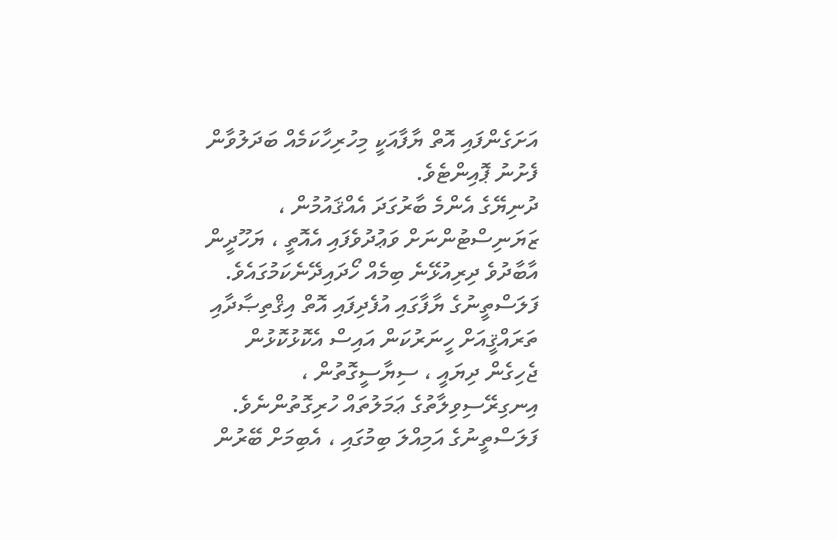އަށަގެންފައި އޮތް ޔާފާއަކީ މިހުރިހާކަމެއް ބަދަލުވާން ފެށުނު ޕޮއިންޓެވެ.
ދުނިޔޭގެ އެންމެ ބާރުގަދަ އެއްޤައުމުން ، ޒަޔަނިސްޓުންނަށް ވަޢުދުވެފައި އެއޮތީ ، ޔަހޫދީން އާބާދުވެ ދިރިއުޅޭނެ ބިމެއް ހޯދައިދޭނެކަމުގައެވެ. ފަލަސްތީނުގެ ޔާފާގައި އުފެދިފައި އޮތް އިޤްތިޞާދާއި ތަރައްޤީއަށް ހީނަރުކަން އައިސް އެކޮޅުކޮޅުން ޖެހިގެން ދިޔައީ ، ސިޔާސީގޮތުން ، އިނގިރޭސިވިލާތުގެ ޢަމަލުތައް ހުރިގޮތުންނެވެ. ފަލަސްތީނުގެ އަމިއްލަ ބިމުގައި ، އެބިމަށް ބޭރުން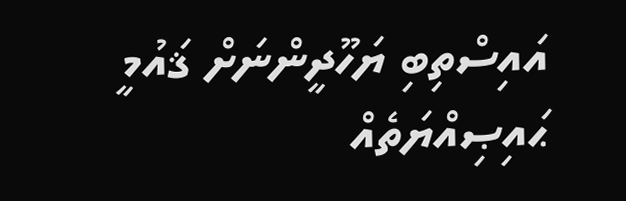އައިސްތިބި ޔަހޫދީންނަށް ޤައުމީ ޙައިޞިއްޔަތެއް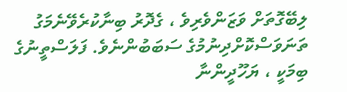ލިބޭގޮތަށް ވަޒަންވެރިވެ ، ގެދޮރު ބިނާކުރެވޭނެމަގު ތަނަވަސްކޮށްދިނުމުގެ ސަބަބުންނެވެ. ފަލަސްތީނުގެ ބިމަކީ ، ޔަހޫދީންނާ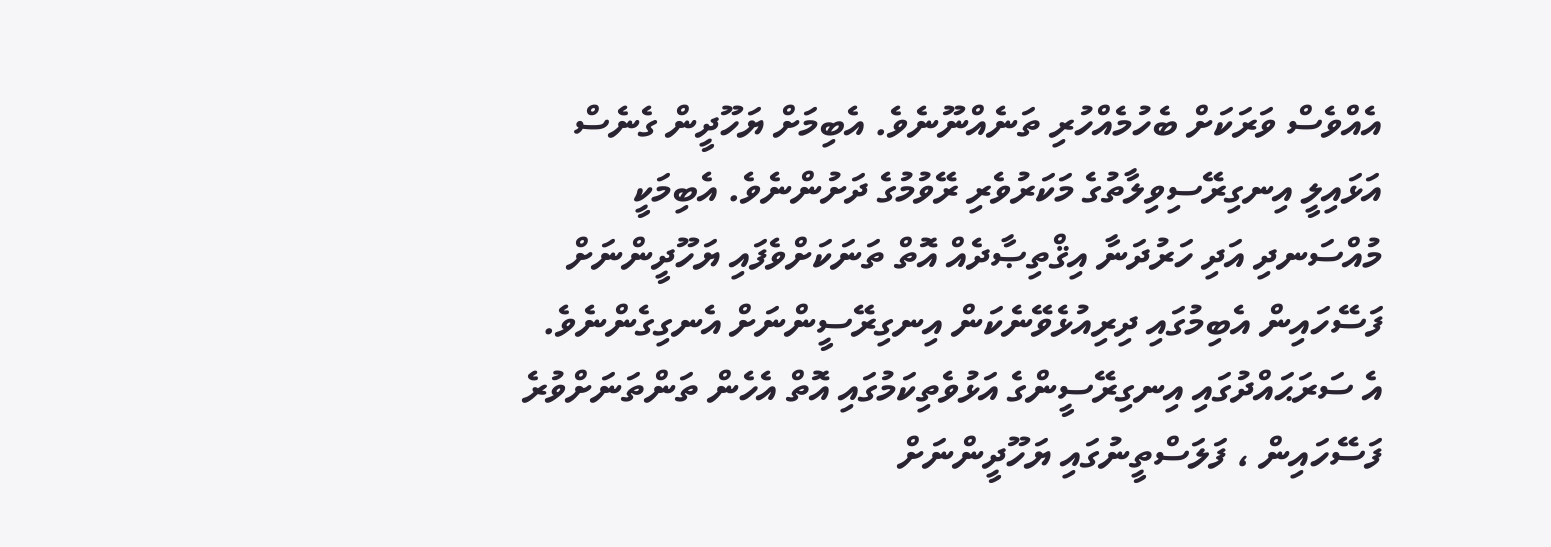އެއްވެސް ވަރަކަށް ބެހުމެއްހުރި ތަނެއްނޫނެވެ. އެބިމަށް ޔަހޫދީން ގެނެސް އަޅައިލީ އިނގިރޭސިވިލާތުގެ މަކަރުވެރި ރޭވުމުގެ ދަށުންނެވެ. އެބިމަކީ މުއްސަނދި އަދި ހަރުދަނާ އިޤްތިޞާދެއް އޮތް ތަނަކަށްވެފައި ޔަހޫދީންނަށް ފަސޭހައިން އެބިމުގައި ދިރިއުޅެވޭނެކަން އިނގިރޭސީންނަށް އެނގިގެންނެވެ. އެ ސަރަޙައްދުގައި އިނގިރޭސީންގެ އަޅުވެތިކަމުގައި އޮތް އެހެން ތަންތަނަށްވުރެ ފަސޭހައިން ، ފަލަސްތީނުގައި ޔަހޫދީންނަށް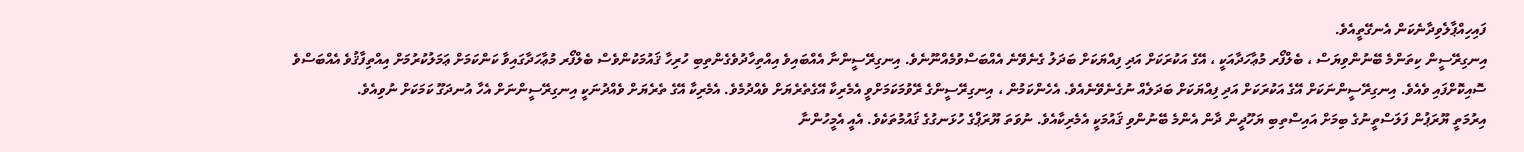ފައިހިއްޕާލެވިދާނެކަން އެނގޭތީއެވެ.
އިނގިރޭސީން ކިތަންމެ ބޭނުންވިޔަސް ، ބެލްފޯރ މުޢާހަދާއަކީ ، އޭގެ އަކުރަކަށް އަދި ފިއްޔަކަށް ބަދަލު ގެނެވޭނެ އެއްބަސްވުމެއްނޫނެވެ. އިނގިރޭސީންނާ އެއްބައިވެ އިއްތިހާދުވެގެންތިބި ހުރިހާ ޤައުމަކުންވެސް ބެލްފޯރ މުޢާހަދާގައިވާ ކަންކަމަށް ޢަމަލުކުރުމަށް އިއްތިފާޤުވެ އެއްބަސްވެ ސޮއިކޮށްފައި ވެއެވެ. އިނގިރޭސީންނަކަށް އޭގެ އަކުރަކަށް އަދި ފިއްޔަކަށް ބަދަލެއް ނުގެނެވޭނެއެވެ. އެހެންކަމުން ، އިނގިރޭސީންގެ ރޭވުމަކަމަށްވީ އެމެރިކާ އޭގެތެރެޔަށް ވެއްދުމެވެ. އެމެރިކާ އޭގެ ތެރެޔަށް ވެއްދުނަކީ އިނގިރޭސީންނަށް އެހާ އުނދަގޫ ކަމަކަށް ނުވިއެވެ.
އިރުމަތީ ޔޫރަޕުން ފަލަސްތީނުގެ ބިމަށް އައިސްތިބި ޔަހޫދީން ދާން އެންމެ ބޭނުންވި ޤައުމަކީ އެމެރިކާއެވެ. ނުވަތަ ޔޫރަޕްގެ ހުޅަނގުގެ ޤައުމުތަކެވެ. އެއީ އެމީހުންނާ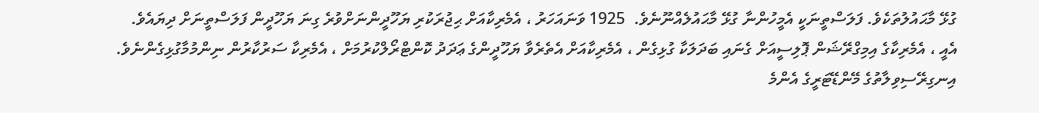ގުޅޭ މާޙައުލުތަކެވެ. ފަލަސްތީނަކީ އެމީހުންނާ ގުޅޭ މާޙައުލެއްނޫނެވެ.  1925 ވަނައަހަރު ، އެމެރިކާއަށް ޙިޖުރަކުރި ޔަހޫދީންނަށްވުރެ ގިނަ ޔަހޫދީން ފަލަސްތީނަށް ދިޔައެވެ. އެއީ ، އެމެރިކާގެ އިމިގްރޭޝަން ޕޮލިސީއަށް ގެނައި ބަދަލަކާ ގުޅިގެން ، އެމެރިކާއަށް އެތެރެވާ ޔަހޫދީންގެ ޢަދަދު ކޮންޓްރޯލްކުރުމަށް ، އެމެރިކާ ސަރުކާރުން ނިންމުމާގުޅިގެންނެވެ.
އިނގިރޭސިވިލާތުގެ މޭންޑޭޓަރީގެ އެންމެ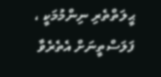ޙީލަތްތެރި ނިންމުމަކީ ، ފަލަސްތީނަށް އެތެރެވާ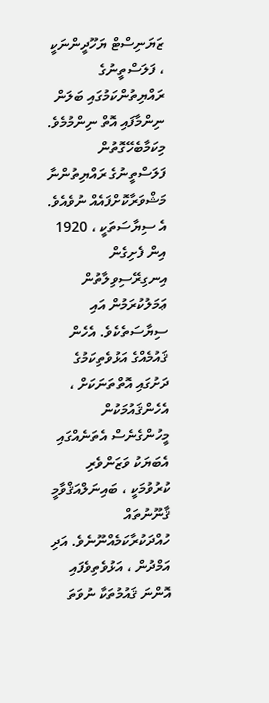ޒަޔަނިސްޓް ޔަހޫދީންނަކީ ، ފަލަސްތީނުގެ ރައްޔިތުންކަމުގައި ބަލަން ނިންމާފައި އޮތް ނިންމުމެވެ. މިކަމާބެހޭގޮތުން ފަލަސްތީނުގެ ރައްޔިތުންނާ މަޝްވަރާކޮށްފައެއް ނުވެއެވެ. އެ ސިޔާސަތަކީ ، 1920 އިން ފެށިގެން އިނގިރޭސިވިލާތުން ޢަމަލުކުރަމުން އައި ސިޔާސަތެކެވެ. އެހެން ޤައުމެއްގެ އަޅުވެތިކަމުގެ ދަށުގައި އޮތްތަނަކަށް ، އެހެންޤައުމަކުން މީހުންގެނެސް އެތަނެއްގައި އެބަޔަކު ވަޒަންވެރި ކުރުވުމަކީ ، ބައިނަލްއަޤްވާމީ ޤާނޫނުތައް ހުއްދަކުރާކަމެއްނޫނެވެ. އަދި އަމްދުން ، އަޅުވެތިވެފައި އޮންނަ ޤައުމުތަކާ ނުވަތަ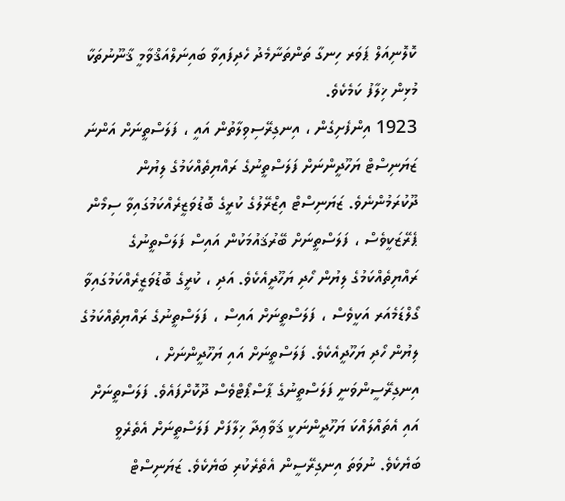ކޮލޮނިއަލް ޕަވަރ ހިނގާ ތަންތަނާމެދު ހެދިފައިވާ ބައިނަލްއަޤްވާމީ ޤާނޫނުތަކާ މުޅިން ޚިލާފު ކަމެކެވެ.
1923 އިންފެށިގެން ، އިނގިރޭސިވިލާތުން އައީ ، ފަލަސްތީނަށް އަންނަ ޒަޔަނިސްޓް ޔަހޫދީންނަށް ފަލަސްތީނުގެ ރައްޔިތެއްކަމުގެ ލިޔުން ދޫކުރަމުންނެވެ. ޒަޔަނިސްޓް އިޒްރޭލުގެ ކުރީގެ ބޮޑުވަޒީރެއްކަމުގައިވާ ސިމޯން ޕެރޭޒަކީވެސް ، ފަލަސްތީނަށް ބޭރުޤައުމަކުން އައިސް ފަލަސްތީނުގެ ރައްޔިތެއްކަމުގެ ލިޔުން ހޯދި ޔަހޫދީއެކެވެ. އަދި ، ކުރީގެ ބޮޑުވަޒީރެއްކަމުގައިވާ ގޯލްޑަމެއަރ އަކީވެސް ، ފަލަސްތީނަށް އައިސް ، ފަލަސްތީނުގެ ރައްޔިތެއްކަމުގެ ލިޔުން ހޯދި ޔަހޫދީއެކެވެ. ފަލަސްތީނަށް އައި ޔަހޫދީންނަށް ، އިނގިރޭސީންވަނީ ފަލަސްތީނުގެ ޕާސްޕޯޓްވެސް ދޫކޮށްފައެވެ. ފަލަސްތީނަށް އައި އެތައްލައްކަ ޔަހޫދީންނަކީ ޤަވާޢިދާ ޚިލާފަށް ފަލަސްތީނަށް އެތެރެވީ ބަޔެކެވެ. ނުވަތަ އިނގިރޭސީން އެތެރެކުރި ބަޔެކެވެ. ޒަޔަނިސްޓް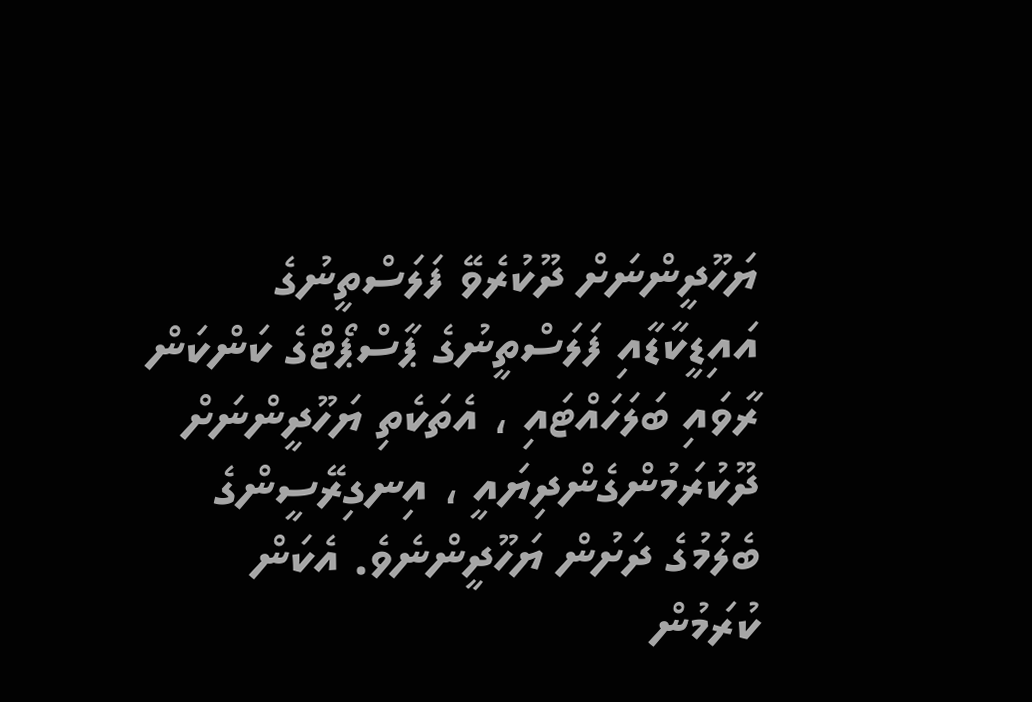ޔަހޫދީންނަށް ދޫކުރެވޭ ފަލަސްތީނުގެ އައިޑީކާޑާއި ފަލަސްތީނުގެ ޕާސްޕޯޓްގެ ކަންކަން ރާވައި ބަލަހައްޓައި ، އެތަކެތި ޔަހޫދީންނަށް ދޫކުރަމުންގެންދިޔައީ ، އިނގިރޭސީންގެ ބެލުމުގެ ދަށުން ޔަހޫދީންނެވެ. އެކަން ކުރަމުން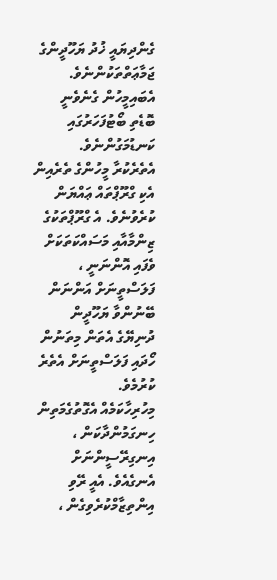ގެންދިޔައީ ޚުދު ޔަހޫދީންގެ ޖަމާޢަތްތަކުންނެވެ. އެބައިމީހުން ގެނެވެނީ ބޮޑެތި ބޯޓުފަހަރުގައި ކަނޑުމަގުންނެވެ. އެތެރެކުރާ މީހުންގެ ތެރެއިން އެކި ގްރޫޕްތައް ޢައްޔަން ކުރެވުނެވެ. އެ ގްރޫޕްތަކުގެ ޒިންމާއާއި މަސައްކަތަކަށް ވެފައި އޮންނަނީ ، ފަލަސްތީނަށް އަންނަން ބޭނުންވާ ޔަހޫދީން ދުނިޔޭގެ އެތަން މިތަނުން ހޯދައި ފަލަސްތީނަށް އެތެރެ ކުރުމެވެ.
މިހުރިހާކަމެއް އެގޮތުގެމަތިން ހިނގަމުންދާކަން ، އިނގިރޭސީންނަށް އެނގެއެވެ. އެއީ ރޭވި އިންތިޒާމްކުރެވިގެން ،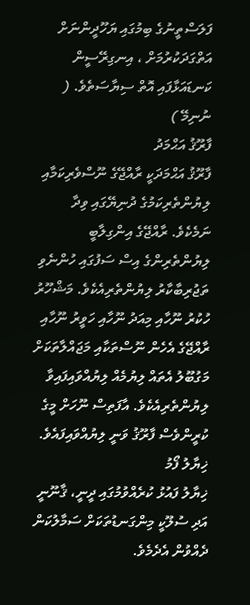ފަލަސްތީނުގެ ބިމުގައި ޔަހޫދީންނަށް އަތްގަދަކުރުމަށް ، އިނގިރޭސީން ކަނޑައަޅާފައި އޮތް ސިޔާސަތެވެ. ( ނުނިމޭ )
ފާރޫޤު އަޙްމަދު
ފާރޫޤު އަޙްމަދަކީ ރާއްޖޭގެ ނޫސްވެރިކަމާއި ލިޔުންތެރިކަމުގެ ދުނިޔޭގައި ވިދާ ނަމެކެވެ. ރާއްޖޭގެ އިންގިލާބީ ލިޔުންތެރިންގެ އިސް ސަފުގައި ހުންނެވި ތަޖުރިބާކާރު ލިޔުންތެރިއެކެވެ. މަޝްހޫރު ހުކުރު ނޫހާއި މިއަދު ނޫހާއި ހަވީރު ނޫހާއި ރާއްޖޭގެ އެހެން ނޫސްތަކާއި މަޖައްލާތަކަށް މަގުބޫލު އެތައް ލިޔުމެއް ލިޔުއްވައިފައިވާ ލިޔުންތެރިއެކެވެ. އާފަތިސް ނޫހަށް މީގެ ކުރީންވެސް ފާރޫޤު ވަނީ ލިޔުއްވައިފައެވެ.
ޚިޔާލު ފޯމު
ޚިޔާލު ފައުޅު ކުރެއްވުމުގައި ދީނީ، ޤާނޫނީ އަދި ސުލޫކީ މިންގަނޑުތަކަށް ސަމާލުކަން ދެއްވުން އެދެމެވެ.